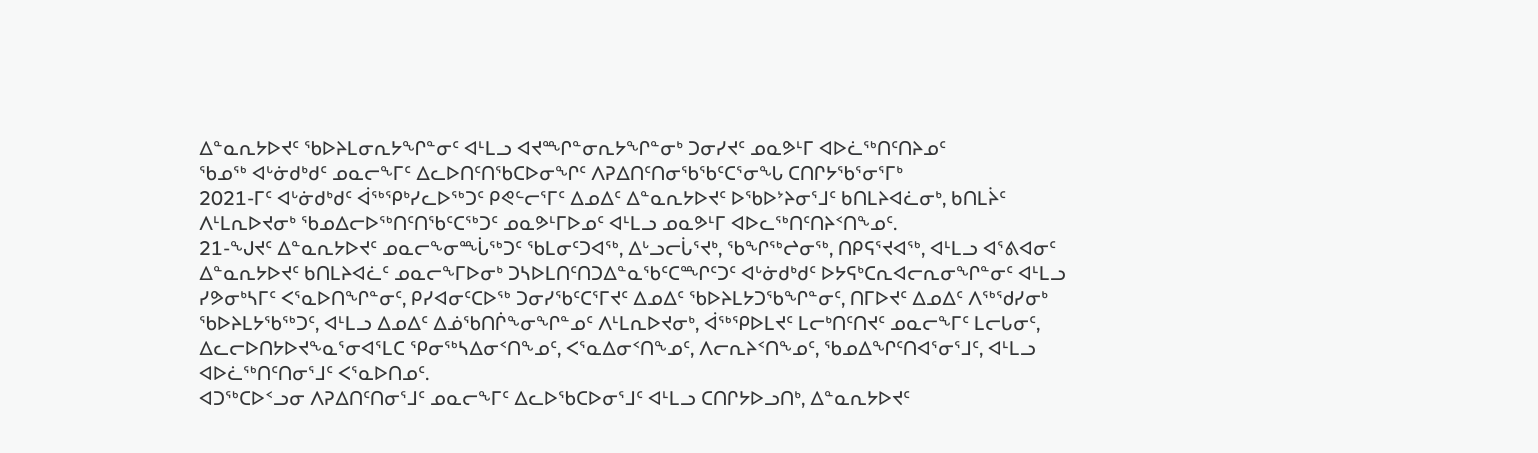ᐃᓐᓇᕆᔭᐅᔪᑦ ᖃᐅᔨᒪᓂᕆᔭᖏᓐᓂᑦ ᐊᒻᒪᓗ ᐊᔪᙱᓐᓂᕆᔭᖏᓐᓂᒃ ᑐᓂᓯᔪᑦ ᓄᓇᕗᒻᒥ ᐊᐅᓛᖅᑎᑦᑎᔨᓄᑦ
ᖃᓄᖅ ᐊᒡᓃᑯᒃᑯᑦ ᓄᓇᓕᖕᒥᑦ ᐃᓚᐅᑎᑦᑎᖃᑕᐅᓂᖏᑦ ᐱᕈᐃᑎᑦᑎᓂᖃᖃᑦᑕᕐᓂᖓ ᑕᑎᒋᔭᖃᕐᓂᕐᒥᒃ
2021-ᒥᑦ ᐊᒡᓃᑯᒃᑯᑦ ᐋᖅᕿᒃᓯᓚᐅᖅᑐᑦ ᑭᕙᓪᓕᕐᒥᑦ ᐃᓄᐃᑦ ᐃᓐᓇᕆᔭᐅᔪᑦ ᐅᖃᐅᔾᔨᓂᕐᒧᑦ ᑲᑎᒪᔨᐊᓛᓂᒃ, ᑲᑎᒪᔩᑦ ᐱᒻᒪᕆᐅᔪᓂᒃ ᖃᓄᐃᓕᐅᖅᑎᑦᑎᖃᑦᑕᖅᑐᑦ ᓄᓇᕗᒻᒥᐅᓄᑦ ᐊᒻᒪᓗ ᓄᓇᕗᒻᒥ ᐊᐅᓚᖅᑎᑦᑎᔨᑉᑎᖕᓄᑦ.
21-ᖑᔪᑦ ᐃᓐᓇᕆᔭᐅᔪᑦ ᓄᓇᓕᖕᓂᙶᖅᑐᑦ ᖃᒪᓂᑦᑐᐊᖅ, ᐃᒡᓗᓕᒑᕐᔪᒃ, ᖃᖏᖅᖠᓂᖅ, ᑎᑭᕋᕐᔪᐊᖅ, ᐊᒻᒪᓗ ᐊᕐᕕᐊᓂᑦ ᐃᓐᓇᕆᔭᐅᔪᑦ ᑲᑎᒪᔨᐊᓛᑦ ᓄᓇᓕᖕᒥᐅᓂᒃ ᑐᓴᐅᒪᑎᑦᑎᑐᐃᓐᓇᖃᑦᑕᙱᑦᑐᑦ ᐊᒡᓃᑯᒃᑯᑦ ᐅᔭᕋᒃᑕᕆᐊᓕᕆᓂᖏᓐᓂᑦ ᐊᒻᒪᓗ ᓯᕗᓂᒃᓴᒥᑦ ᐸᕐᓇᐅᑎᖏᓐᓂᑦ, ᑭᓯᐊᓂᑦᑕᐅᖅ ᑐᓂᓯᖃᑦᑕᕐᒥᔪᑦ ᐃᓄᐃᑦ ᖃᐅᔨᒪᔭᑐᖃᖏᓐᓂᑦ, ᑎᒥᐅᔪᑦ ᐃᓄᐃᑦ ᐱᖅᖁᓯᓂᒃ ᖃᐅᔨᒪᔭᖃᖅᑐᑦ, ᐊᒻᒪᓗ ᐃᓄᐃᑦ ᐃᓅᖃᑎᒌᖕᓂᖏᓐᓄᑦ ᐱᒻᒪᕆᐅᔪᓂᒃ, ᐋᖅᕿᐅᒪᔪᑦ ᒪᓕᒃᑎᑦᑎᔪᑦ ᓄᓇᓕᖕᒥᑦ ᒪᓕᒐᓂᑦ, ᐃᓚᓕᐅᑎᔭᐅᔪᖕᓇᕐᓂᐊᕐᒪᑕ ᕿᓂᖅᓴᐃᓂᑉᑎᖕᓄᑦ, ᐸᕐᓇᐃᓂᑉᑎᖕᓄᑦ, ᐱᓕᕆᔨᑉᑎᖕᓄᑦ, ᖃᓄᐃᖏᑦᑎᐊᕐᓂᕐᒧᑦ, ᐊᒻᒪᓗ ᐊᐅᓛᖅᑎᑦᑎᓂᕐᒧᑦ ᐸᕐᓇᐅᑎᓄᑦ.
ᐊᑐᖅᑕᐅᑉᓗᓂ ᐱᕈᐃᑎᑦᑎᓂᕐᒧᑦ ᓄᓇᓕᖕᒥᑦ ᐃᓚᐅᖃᑕᐅᓂᕐᒧᑦ ᐊᒻᒪᓗ ᑕᑎᒋᔭᐅᓗᑎᒃ, ᐃᓐᓇᕆᔭᐅᔪᑦ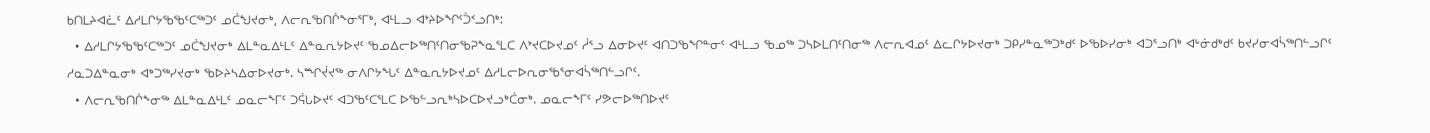ᑲᑎᒪᔨᐊᓛᑦ ᐃᓱᒪᒋᔭᖃᖃᑦᑕᖅᑐᑦ ᓄᑖᖑᔪᓂᒃ, ᐱᓕᕆᖃᑎᒌᖕᓂᕐᒥᒃ, ᐊᒻᒪᓗ ᐊᔾᔨᐅᖏᑦᑑᑉᓗᑎᒃ:
  • ᐃᓱᒪᒋᔭᖃᖃᑦᑕᖅᑐᑦ ᓄᑖᖑᔪᓂᒃ ᐃᒪᓐᓇᐃᒻᒪᑦ ᐃᓐᓇᕆᔭᐅᔪᑦ ᖃᓄᐃᓕᐅᖅᑎᑦᑎᓂᖃᕈᖕᓇᕐᒪᑕ ᐱᔾᔪᑕᐅᔪᓄᑦ ᓲᕐᓗ ᐃᓂᐅᔪᑦ ᐊᑎᑐᖃᖏᓐᓂᑦ ᐊᒻᒪᓗ ᖃᓄᖅ ᑐᓴᐅᒪᑎᑦᑎᓂᖅ ᐱᓕᕆᐊᓄᑦ ᐃᓚᒋᔭᐅᔪᓂᒃ ᑐᑭᓯᓐᓇᖅᑐᒃᑯᑦ ᐅᖃᐅᓯᓂᒃ ᐊᑐᕐᓗᑎᒃ ᐊᒡᓃᑯᒃᑯᑦ ᑲᔪᓯᓂᐊᓵᖅᑎᓪᓗᒋᑦ ᓱᓇᑐᐃᓐᓇᓂᒃ ᐊᒃᑐᖅᓯᔪᓂᒃ ᖃᐅᔨᓴᐃᓂᐅᔪᓂᒃ. ᓴᙱᔫᔪᖅ ᓂᐱᒋᔭᖓᑦ ᐃᓐᓇᕆᔭᐅᔪᓄᑦ ᐃᓱᒪᓕᐅᕆᓂᖃᕐᓂᐊᓵᖅᑎᓪᓗᒋᑦ.
  • ᐱᓕᕆᖃᑎᒌᖕᓂᖅ ᐃᒪᓐᓇᐃᒻᒪᑦ ᓄᓇᓕᖕᒥᑦ ᑐᕌᒐᐅᔪᑦ ᐊᑐᖃᑦᑕᕐᒪᑕ ᐅᖃᓪᓗᕆᒃᓴᐅᑕᐅᔪᓗᒃᑖᓂᒃ. ᓄᓇᓕᖕᒥᑦ ᓯᕗᓕᐅᖅᑎᐅᔪᑦ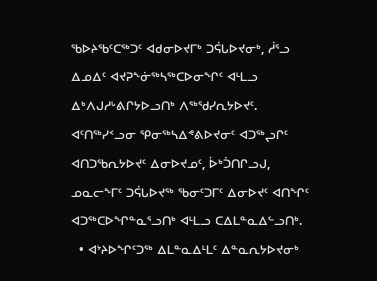ᖃᐅᔨᖃᑦᑕᖅᑐᑦ ᐊᑯᓂᐅᔪᒥᒃ ᑐᕌᒐᐅᔪᓂᒃ, ᓲᕐᓗ ᐃᓄᐃᑦ ᐊᔪᕈᖕᓃᖅᓴᖅᑕᐅᓂᖏᑦ ᐊᒻᒪᓗ ᐃᒃᐱᒍᓱᒡᕕᒋᔭᐅᓗᑎᒃ ᐱᖅᖁᓯᕆᔭᐅᔪᑦ. ᐊᑦᑎᖅᓯᑉᓗᓂ ᕿᓂᖅᓴᐃᕝᕕᐅᔪᓂᑦ ᐊᑐᖅᖢᒋᑦ ᐊᑎᑐᖃᕆᔭᐅᔪᑦ ᐃᓂᐅᔪᓄᑦ, ᐆᒃᑑᑎᒋᓗᒍ, ᓄᓇᓕᖕᒥᑦ ᑐᕌᒐᐅᔪᖅ ᖃᓂᑦᑐᒥᑦ ᐃᓂᐅᔪᑦ ᐊᑎᖏᑦ ᐊᑐᖅᑕᐅᖏᓐᓇᕐᓗᑎᒃ ᐊᒻᒪᓗ ᑕᐃᒪᓐᓇᐃᓪᓗᑎᒃ.
  • ᐊᔾᔨᐅᖏᑦᑐᖅ ᐃᒪᓐᓇᐃᒻᒪᑦ ᐃᓐᓇᕆᔭᐅᔪᓂᒃ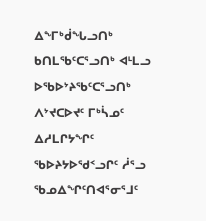ᐃᖕᒥᒃᑰᖓᓗᑎᒃ ᑲᑎᒪᖃᑦᑕᕐᓗᑎᒃ ᐊᒻᒪᓗ ᐅᖃᐅᔾᔨᖃᑦᑕᕐᓗᑎᒃ ᐱᔾᔪᑕᐅᔪᑦ ᒥᒃᓵᓄᑦ ᐃᓱᒪᒋᔭᖏᑦ ᖃᐅᔨᔭᐅᖁᑉᓗᒋᑦ ᓲᕐᓗ ᖃᓄᐃᖏᑦᑎᐊᕐᓂᕐᒧᑦ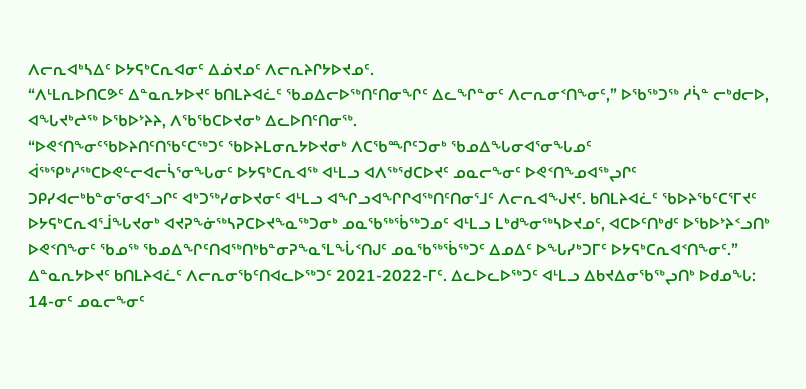ᐱᓕᕆᐊᒃᓴᐃᑦ ᐅᔭᕋᒃᑕᕆᐊᓂᑦ ᐃᓅᔪᓄᑦ ᐱᓕᕆᔨᒋᔭᐅᔪᓄᑦ.
“ᐱᒻᒪᕆᐅᑎᑕᕗᑦ ᐃᓐᓇᕆᔭᐅᔪᑦ ᑲᑎᒪᔨᐊᓛᑦ ᖃᓄᐃᓕᐅᖅᑎᑦᑎᓂᖏᑦ ᐃᓚᖏᓐᓂᑦ ᐱᓕᕆᓂᑉᑎᖕᓂᑦ,” ᐅᖃᖅᑐᖅ ᓱᓵᓐ ᓕᒃᑯᓕᐅ, ᐊᖓᔪᒃᖠᖅ ᐅᖃᐅᔾᔨᔨ, ᐱᖃᖃᑕᐅᔪᓂᒃ ᐃᓚᐅᑎᑦᑎᓂᖅ.
“ᐅᕙᑉᑎᖕᓂᑦᖃᐅᔨᑎᑦᑎᖃᑦᑕᖅᑐᑦ ᖃᐅᔨᒪᓂᕆᔭᐅᔪᓂᒃ ᐱᑕᖃᙱᑦᑐᓂᒃ ᖃᓄᐃᖓᓂᐊᕐᓂᖓᓄᑦ ᐋᖅᕿᒃᓱᖅᑕᐅᕙᓪᓕᐊᓕᓵᕐᓂᖓᓂᑦ ᐅᔭᕋᒃᑕᕆᐊᖅ ᐊᒻᒪᓗ ᐊᐱᖅᖁᑕᐅᔪᑦ ᓄᓇᓕᖕᓂᑦ ᐅᕙᑉᑎᖕᓄᐊᖅᖢᒋᑦ ᑐᑭᓯᐊᓕᒃᑲᓐᓂᕐᓂᐊᕐᓗᒋᑦ ᐊᒃᑐᖅᓯᓂᐅᔪᓂᑦ ᐊᒻᒪᓗ ᐊᖏᓗᐊᖏᒋᐊᖅᑎᑦᑎᓂᕐᒧᑦ ᐱᓕᕆᐊᖑᔪᑦ. ᑲᑎᒪᔨᐊᓛᑦ ᖃᐅᔨᖃᑦᑕᕐᒥᔪᑦ ᐅᔭᕋᒃᑕᕆᐊᕐᒨᖓᔪᓂᒃ ᐊᔪᕈᖕᓃᖅᓴᕈᑕᐅᔪᖕᓇᖅᑐᓂᒃ ᓄᓇᖃᖅᖄᖅᑐᓄᑦ ᐊᒻᒪᓗ ᒪᒃᑯᖕᓂᖅᓴᐅᔪᓄᑦ, ᐊᑕᐅᑦᑎᒃᑯᑦ ᐅᖃᐅᔾᔨᑉᓗᑎᒃ ᐅᕙᑉᑎᖕᓂᑦ ᖃᓄᖅ ᖃᓄᐃᖏᑦᑎᐊᖅᑎᒃᑲᓐᓂᕈᖕᓇᕐᒪᖔᑉᑎᒍᑦ ᓄᓇᖃᖅᖄᖅᑐᑦ ᐃᓄᐃᑦ ᐅᖓᓯᒃᑐᒥᑦ ᐅᔭᕋᒃᑕᕆᐊᑉᑎᖕᓂᑦ.”
ᐃᓐᓇᕆᔭᐅᔪᑦ ᑲᑎᒪᔨᐊᓛᑦ ᐱᓕᕆᓂᖃᑦᑎᐊᓚᐅᖅᑐᑦ 2021-2022-ᒥᑦ. ᐃᓚᐅᓚᐅᖅᑐᑦ ᐊᒻᒪᓗ ᐃᑲᔪᐃᓂᖃᖅᖢᑎᒃ ᐅᑯᓄᖓ:
14-ᓂᑦ ᓄᓇᓕᖕᓂᑦ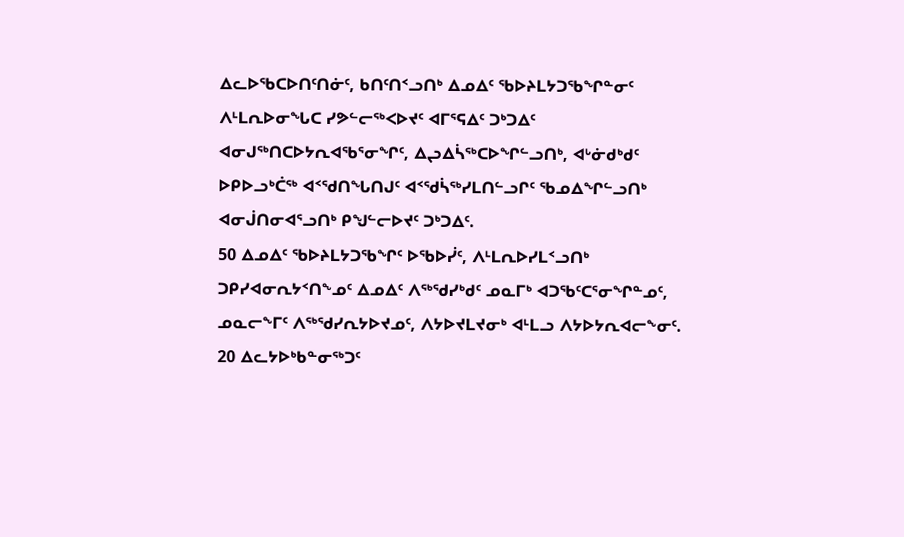ᐃᓚᐅᖃᑕᐅᑎᑦᑎᓃᑦ, ᑲᑎᑦᑎᑉᓗᑎᒃ ᐃᓄᐃᑦ ᖃᐅᔨᒪᔭᑐᖃᖏᓐᓂᑦ ᐱᒻᒪᕆᐅᓂᖓᑕ ᓯᕗᓪᓕᖅᐸᐅᔪᑦ ᐊᒥᕐᕋᐃᑦ ᑐᒃᑐᐃᑦ ᐊᓂᒍᖅᑎᑕᐅᔭᕆᐊᖃᕐᓂᖏᑦ, ᐃᖢᐃᓵᖅᑕᐅᖏᓪᓗᑎᒃ, ᐊᒡᓃᑯᒃᑯᑦ ᐅᑭᐅᓗᒃᑖᖅ ᐊᑉᖁᑎᖓᑎᒍᑦ ᐊᑉᖁᓵᖅᓯᒪᑎᓪᓗᒋᑦ ᖃᓄᐃᖏᓪᓗᑎᒃ ᐊᓂᒎᑎᓂᐊᕐᓗᑎᒃ ᑭᖑᓪᓕᐅᔪᑦ ᑐᒃᑐᐃᑦ.
50 ᐃᓄᐃᑦ ᖃᐅᔨᒪᔭᑐᖃᖏᑦ ᐅᖃᐅᓰᑦ, ᐱᒻᒪᕆᐅᓯᒪᑉᓗᑎᒃ ᑐᑭᓯᐊᓂᕆᔭᑉᑎᖕᓄᑦ ᐃᓄᐃᑦ ᐱᖅᖁᓯᒃᑯᑦ ᓄᓇᒥᒃ ᐊᑐᖃᑦᑕᕐᓂᖏᓐᓄᑦ, ᓄᓇᓕᖕᒥᑦ ᐱᖅᖁᓯᕆᔭᐅᔪᓄᑦ, ᐱᔭᐅᔪᒪᔪᓂᒃ ᐊᒻᒪᓗ ᐱᔭᐅᔭᕆᐊᓕᖕᓂᑦ.
20 ᐃᓚᔭᐅᒃᑲᓐᓂᖅᑐᑦ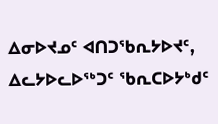ᐃᓂᐅᔪᓄᑦ ᐊᑎᑐᖃᕆᔭᐅᔪᑦ, ᐃᓚᔭᐅᓚᐅᖅᑐᑦ ᖃᕆᑕᐅᔭᒃᑯᑦ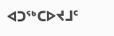ᐊᑐᖅᑕᐅᔪᒧᑦ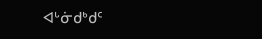ᐊᒡᓃᑯᒃᑯᑦ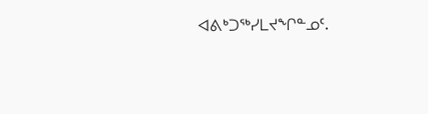ᐊᕕᒃᑐᖅᓯᒪᔪᖏᓐᓄᑦ.